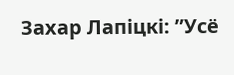Захар Лапіцкі: ”Усё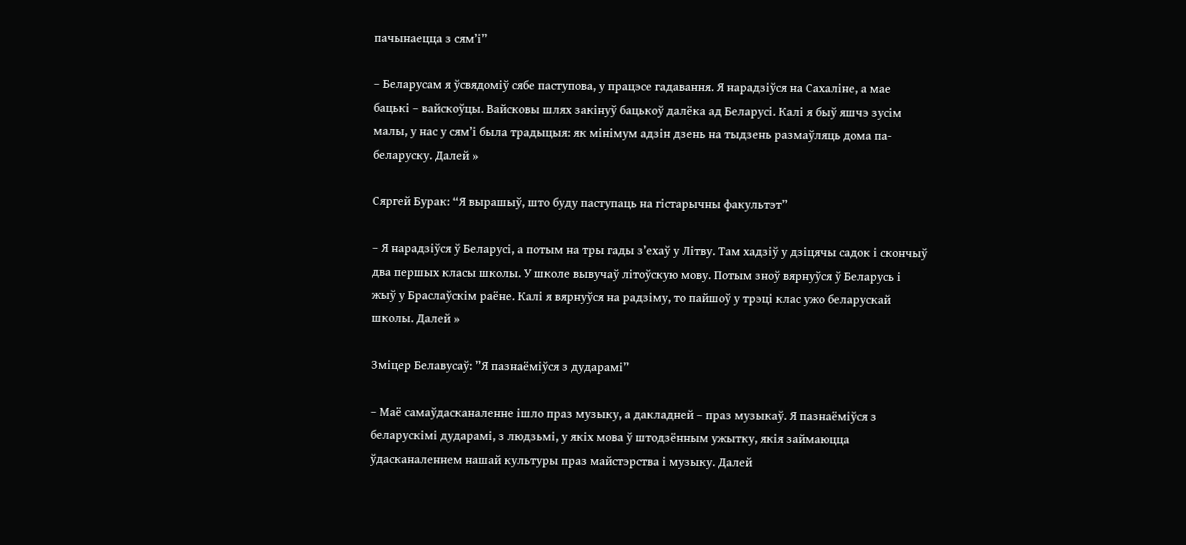пачынаецца з сям’і”

– Беларусам я ўсвядоміў сябе паступова, у працэсе гадавання. Я нарадзіўся на Сахаліне, а мае бацькі – вайскоўцы. Вайсковы шлях закінуў бацькоў далёка ад Беларусі. Калі я быў яшчэ зусім малы, у нас у сям’і была традыцыя: як мінімум адзін дзень на тыдзень размаўляць дома па-беларуску. Далей »

Сяргей Бурак: “Я вырашыў, што буду паступаць на гістарычны факультэт”

– Я нарадзіўся ў Беларусі, а потым на тры гады з’ехаў у Літву. Там хадзіў у дзіцячы садок і скончыў два першых класы школы. У школе вывучаў літоўскую мову. Потым зноў вярнуўся ў Беларусь і жыў у Браслаўскім раёне. Калі я вярнуўся на радзіму, то пайшоў у трэці клас ужо беларускай школы. Далей »

Зміцер Белавусаў: ”Я пазнаёміўся з дударамі”

– Маё самаўдасканаленне ішло праз музыку, а дакладней – праз музыкаў. Я пазнаёміўся з беларускімі дударамі, з людзьмі, у якіх мова ў штодзённым ужытку, якія займаюцца ўдасканаленнем нашай культуры праз майстэрства і музыку. Далей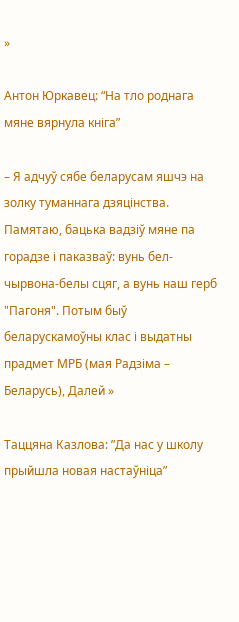»

Антон Юркавец: “На тло роднага мяне вярнула кніга”

– Я адчуў сябе беларусам яшчэ на золку туманнага дзяцінства. Памятаю, бацька вадзіў мяне па горадзе і паказваў: вунь бел-чырвона-белы сцяг, а вунь наш герб "Пагоня". Потым быў беларускамоўны клас і выдатны прадмет МРБ (мая Радзіма – Беларусь), Далей »

Таццяна Казлова: ”Да нас у школу прыйшла новая настаўніца”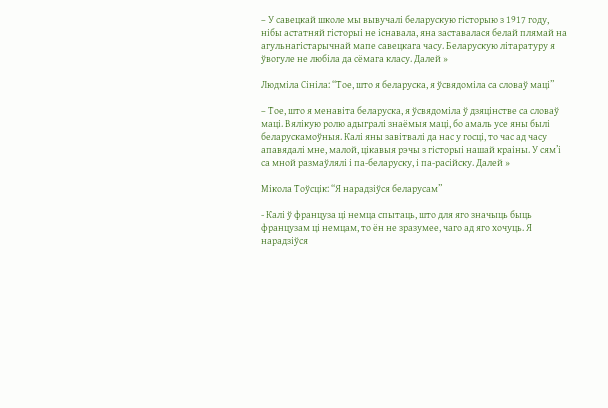– У савецкай школе мы вывучалі беларускую гісторыю з 1917 году, нібы астатняй гісторыі не існавала, яна заставалася белай плямай на агульнагістарычнай мапе савецкага часу. Беларускую літаратуру я ўвогуле не любіла да сёмага класу. Далей »

Людміла Сініла: “Тое, што я беларуска, я ўсвядоміла са словаў маці”

– Тое, што я менавіта беларуска, я ўсвядоміла ў дзяцінстве са словаў маці. Вялікую ролю адыгралі знаёмыя маці, бо амаль усе яны былі беларускамоўныя. Калі яны завітвалі да нас у госці, то час ад часу апавядалі мне, малой, цікавыя рэчы з гісторыі нашай краіны. У сям’і са мной размаўлялі і па-беларуску, і па-расійску. Далей »

Мікола Тоўсцік: “Я нарадзіўся беларусам”

- Калі ў француза ці немца спытаць, што для яго значыць быць французам ці немцам, то ён не зразумее, чаго ад яго хочуць. Я нарадзіўся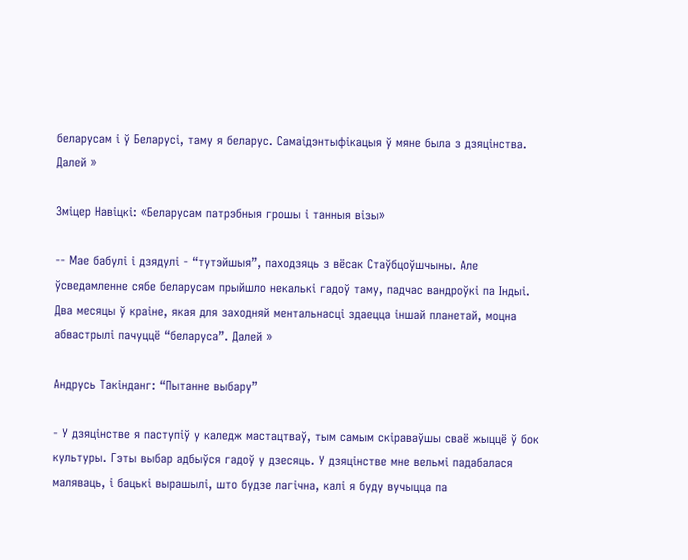беларусам і ў Беларусі, таму я беларус. Самаідэнтыфікацыя ў мяне была з дзяцінства. Далей »

Зміцер Навіцкі: «Беларусам патрэбныя грошы і танныя візы»

-- Мае бабулі і дзядулі - “тутэйшыя”, паходзяць з вёсак Стаўбцоўшчыны. Але ўсведамленне сябе беларусам прыйшло некалькі гадоў таму, падчас вандроўкі па Індыі. Два месяцы ў краіне, якая для заходняй ментальнасці здаецца іншай планетай, моцна абвастрылі пачуццё “беларуса”. Далей »

Андрусь Такінданг: “Пытанне выбару”

- У дзяцінстве я паступіў у каледж мастацтваў, тым самым скіраваўшы сваё жыццё ў бок культуры. Гэты выбар адбыўся гадоў у дзесяць. У дзяцінстве мне вельмі падабалася маляваць, і бацькі вырашылі, што будзе лагічна, калі я буду вучыцца па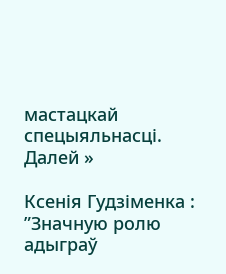мастацкай спецыяльнасці. Далей »

Ксенія Гудзіменка : ”Значную ролю адыграў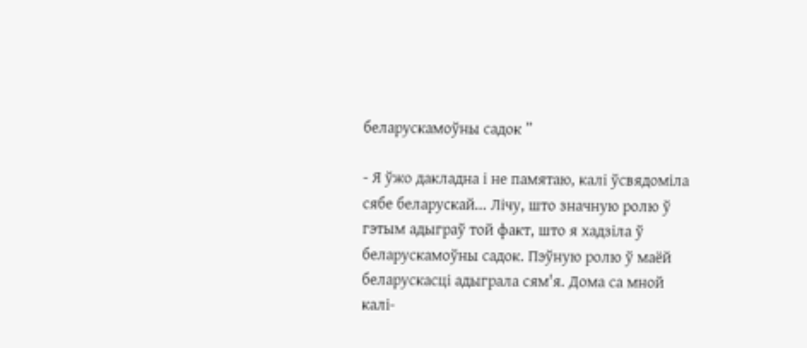беларускамоўны садок ”

- Я ўжо дакладна і не памятаю, калі ўсвядоміла сябе беларускай... Лічу, што значную ролю ў гэтым адыграў той факт, што я хадзіла ў беларускамоўны садок. Пэўную ролю ў маёй беларускасці адыграла сям'я. Дома са мной калі-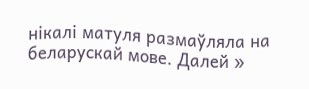нікалі матуля размаўляла на беларускай мове. Далей »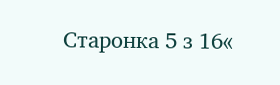Старонка 5 з 16«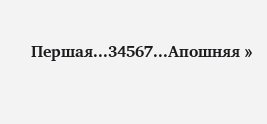Першая...34567...Апошняя »